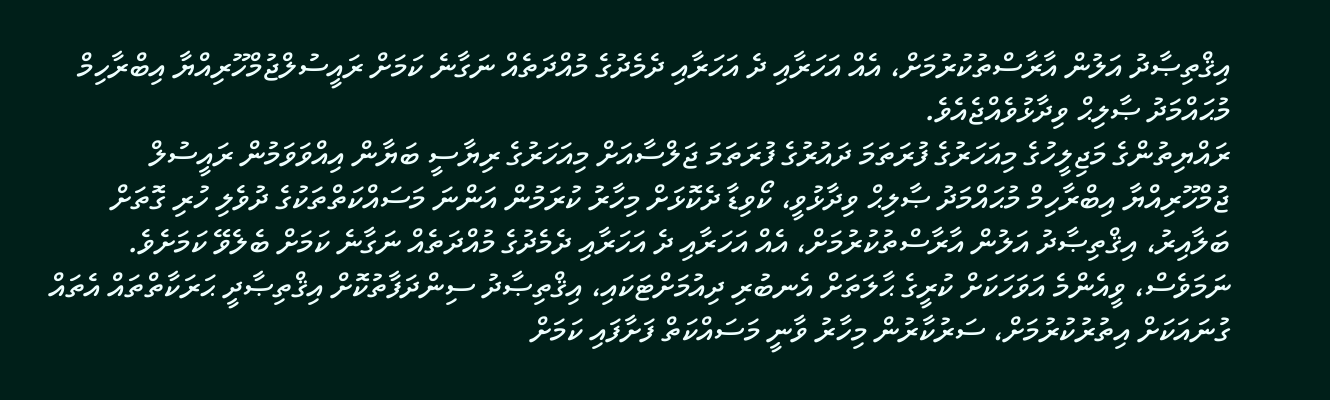އިޤްތިޞާދު އަލުން އާރާސްތުކުރުމަށް، އެއް އަހަރާއި ދެ އަހަރާއި ދެމެދުގެ މުއްދަތެއް ނަގާނެ ކަމަށް ރައީސުލްޖުމްހޫރިއްޔާ އިބްރާހިމް މުޙައްމަދު ޞާލިޙް ވިދާޅުވެއްޖެއެވެ.
ރައްޔިތުންގެ މަޖިލީހުގެ މިއަހަރުގެ ފުރަތަމަ ދައުރުގެ ފުރަތަމަ ޖަލްސާއަށް މިއަހަރުގެ ރިޔާސީ ބަޔާން އިއްވަވަމުން ރައީސުލް ޖުމްހޫރިއްޔާ އިބްރާހިމް މުޙައްމަދު ޞާލިޙް ވިދާޅުވީ، ކޯވިޑާ ދެކޮޅަށް މިހާރު ކުރަމުން އަންނަ މަސައްކަތްތަކުގެ ދުވެލި ހުރި ގޮތަށް ބަލާއިރު، އިޤްތިޞާދު އަލުން އާރާސްތުކުރުމަށް، އެއް އަހަރާއި ދެ އަހަރާއި ދެމެދުގެ މުއްދަތެއް ނަގާނެ ކަމަށް ބެލެވޭ ކަމަށެވެ.
ނަމަވެސް، ވީއެންމެ އަވަހަކަށް ކުރީގެ ޙާލަތަށް އެނބުރި ދިއުމަށްޓަކައި، އިޤްތިޞާދު ސިންދަފާތުކޮށް އިޤްތިޞާދީ ޙަރަކާތްތައް އެތައް ގުނައަކަށް އިތުރުކުރުމަށް، ސަރުކާރުން މިހާރު ވާނީ މަސައްކަތް ފަށާފައި ކަމަށް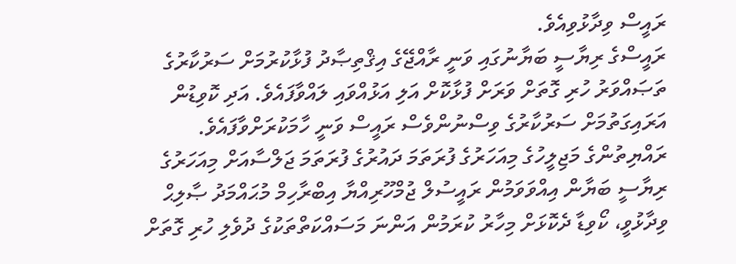ރައީސް ވިދާޅުވިއެވެ.
ރައީސްގެ ރިޔާސީ ބަޔާނުގައި ވަނީ ރާއްޖޭގެ އިޤްތިޞާދު ފުޅާކުރުމަށް ސަރުކާރުގެ ތަޞައްވަރު ހުރި ގޮތަށް ވަރަށް ފުޅާކޮށް އަލި އަޅުއްވައި ލައްވާފައެވެ. އަދި ކޮވިޑުން އަރައިގަތުމަށް ސަރުކާރުގެ ވިސްނުންވެސް ރައީސް ވަނީ ހާމަކުރަށްވާފައެވެ.
ރައްޔިތުންގެ މަޖިލީހުގެ މިއަހަރުގެ ފުރަތަމަ ދައުރުގެ ފުރަތަމަ ޖަލްސާއަށް މިއަހަރުގެ ރިޔާސީ ބަޔާން އިއްވަވަމުން ރައީސުލް ޖުމްހޫރިއްޔާ އިބްރާހިމް މުޙައްމަދު ޞާލިޙް ވިދާޅުވީ، ކޯވިޑާ ދެކޮޅަށް މިހާރު ކުރަމުން އަންނަ މަސައްކަތްތަކުގެ ދުވެލި ހުރި ގޮތަށް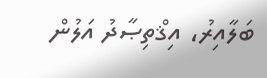ބަލާއިރު، އިޤްތިޞާދު އަލުން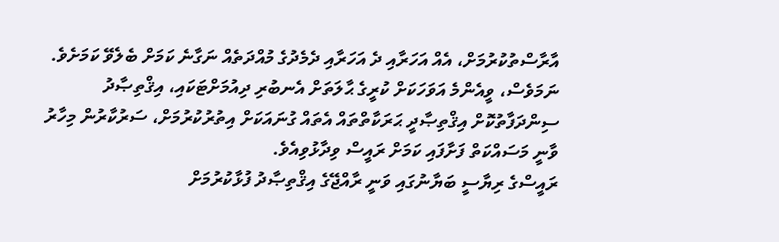އާރާސްތުކުރުމަށް، އެއް އަހަރާއި ދެ އަހަރާއި ދެމެދުގެ މުއްދަތެއް ނަގާނެ ކަމަށް ބެލެވޭ ކަމަށެވެ.
ނަމަވެސް، ވީއެންމެ އަވަހަކަށް ކުރީގެ ޙާލަތަށް އެނބުރި ދިއުމަށްޓަކައި، އިޤްތިޞާދު ސިންދަފާތުކޮށް އިޤްތިޞާދީ ޙަރަކާތްތައް އެތައް ގުނައަކަށް އިތުރުކުރުމަށް، ސަރުކާރުން މިހާރު ވާނީ މަސައްކަތް ފަށާފައި ކަމަށް ރައީސް ވިދާޅުވިއެވެ.
ރައީސްގެ ރިޔާސީ ބަޔާނުގައި ވަނީ ރާއްޖޭގެ އިޤްތިޞާދު ފުޅާކުރުމަށް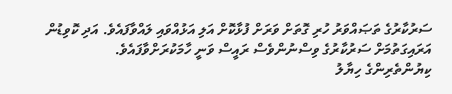ސަރުކާރުގެ ތަޞައްވަރު ހުރި ގޮތަށް ވަރަށް ފުޅާކޮށް އަލި އަޅުއްވައި ލައްވާފައެވެ. އަދި ކޮވިޑުން އަރައިގަތުމަށް ސަރުކާރުގެ ވިސްނުންވެސް ރައީސް ވަނީ ހާމަކުރަށްވާފައެވެ.
ކިޔުންތެރިންގެ ހިޔާލު